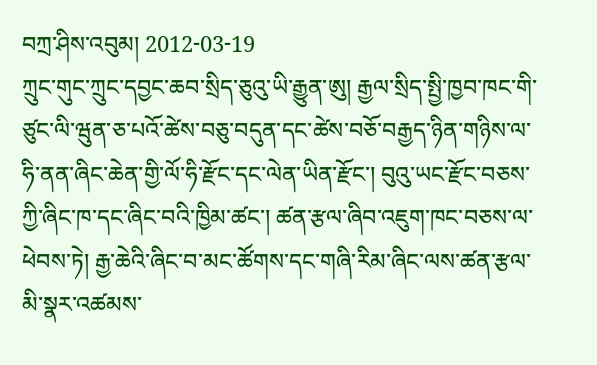བཀྲ་ཤིས་འབུམ། 2012-03-19
ཀྲུང་གུང་ཀྲུང་དབྱང་ཆབ་སྲིད་ཅུའུ་ཡི་རྒྱུན་ཨུ། རྒྱལ་སྲིད་སྤྱི་ཁྱབ་ཁང་གི་ཙུང་ལི་ཝུན་ཅ་པའོ་ཚེས་བཅུ་བདུན་དང་ཚེས་བཅོ་བརྒྱད་ཉིན་གཉིས་ལ་ཧི་ནན་ཞིང་ཆེན་གྱི་ལོ་ཧི་རྫོང་དང་ལེན་ཡིན་རྫོང་། བུའུ་ཡང་རྫོང་བཅས་ཀྱི་ཞིང་ཁ་དང་ཞིང་བའི་ཁྱིམ་ཚང་། ཚན་རྩལ་ཞིབ་འཇུག་ཁང་བཅས་ལ་ཕེབས་ཏེ། རྒྱ་ཆེའི་ཞིང་བ་མང་ཚོགས་དང་གཞི་རིམ་ཞིང་ལས་ཚན་རྩལ་མི་སྣར་འཚམས་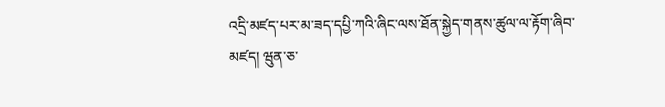འདྲི་མཛད་པར་མ་ཟད་དཔྱི་ཀའི་ཞིང་ལས་ཐོན་སྐྱེད་གནས་ཚུལ་ལ་རྟོག་ཞིབ་མཛད། ཝུན་ཅ་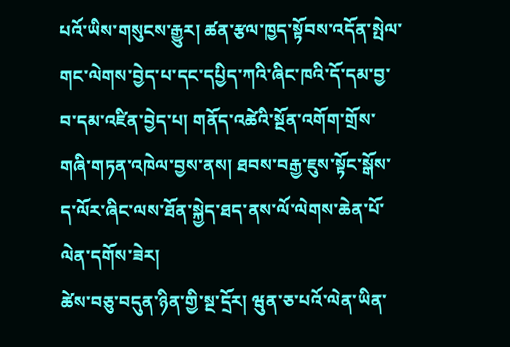པའོ་ཡིས་གསུངས་རྒྱུར། ཚན་རྩལ་ཁྱད་སྟོབས་འདོན་སྤེལ་གང་ལེགས་བྱེད་པ་དང་དཔྱིད་ཀའི་ཞིང་ཁའི་དོ་དམ་བྱ་བ་དམ་འཛིན་བྱེད་པ། གནོད་འཚེའི་སྔོན་འགོག་གྲོས་གཞི་གཏན་འཁེལ་བྱས་ནས། ཐབས་བརྒྱ་ཇུས་སྟོང་སྒོས་ད་ལོར་ཞིང་ལས་ཐོན་སྐྱེད་ཐད་ནས་ལོ་ལེགས་ཆེན་པོ་ལེན་དགོས་ཟེར།
ཚེས་བཅུ་བདུན་ཉིན་གྱི་སྔ་དྲོར། ཝུན་ཅ་པའོ་ལེན་ཡིན་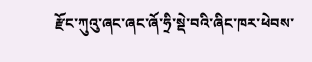རྫོང་ཀུའུ་ཞང་ཞང་ཞོ་ཧྲི་སྡེ་བའི་ཞིང་ཁར་ཕེབས་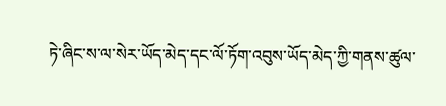ཏེ་ཞིང་ས་ལ་སེར་ཡོད་མེད་དང་ལོ་ཏོག་འབུས་ཡོད་མེད་ཀྱི་གནས་ཚུལ་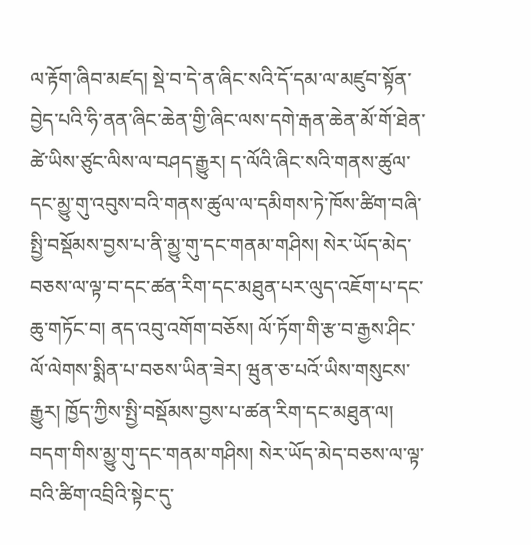ལ་རྟོག་ཞིབ་མཛད། སྡེ་བ་དེ་ན་ཞིང་སའི་དོ་དམ་ལ་མཛུབ་སྟོན་བྱེད་པའི་ཧི་ནན་ཞིང་ཆེན་གྱི་ཞིང་ལས་དགེ་རྒན་ཆེན་མོ་གོ་ཐེན་ཚེ་ཡིས་ཙུང་ལིས་ལ་བཤད་རྒྱུར། ད་ལོའི་ཞིང་སའི་གནས་ཚུལ་དང་མྱུ་གུ་འབུས་བའི་གནས་ཚུལ་ལ་དམིགས་ཏེ་ཁོས་ཚིག་བཞི་སྤྱི་བསྡོམས་བྱས་པ་ནི་མྱུ་གུ་དང་གནམ་གཤིས། སེར་ཡོད་མེད་བཅས་ལ་ལྟ་བ་དང་ཚན་རིག་དང་མཐུན་པར་ལུད་འཇོག་པ་དང་ཆུ་གཏོང་བ། ནད་འབུ་འགོག་བཅོས། ལོ་ཏོག་གི་རྩ་བ་རྒྱས་ཤིང་ལོ་ལེགས་སྨིན་པ་བཅས་ཡིན་ཟེར། ཝུན་ཅ་པའོ་ཡིས་གསུངས་རྒྱུར། ཁྱོད་ཀྱིས་སྤྱི་བསྡོམས་བྱས་པ་ཚན་རིག་དང་མཐུན་ལ། བདག་གིས་མྱུ་གུ་དང་གནམ་གཤིས། སེར་ཡོད་མེད་བཅས་ལ་ལྟ་བའི་ཚིག་འབྲིའི་སྟེང་དུ་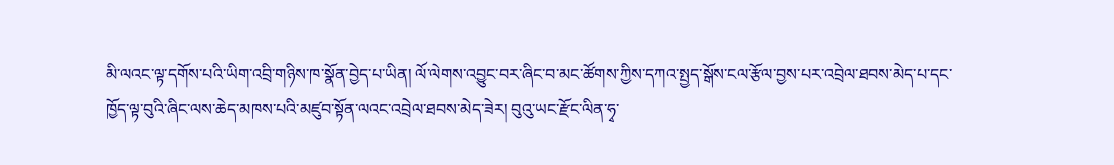མི་ལའང་ལྟ་དགོས་པའི་ཡིག་འབྲི་གཉིས་ཁ་སྣོན་བྱེད་པ་ཡིན། ལོ་ལེགས་འབྱུང་བར་ཞིང་བ་མང་ཚོགས་ཀྱིས་དཀའ་སྤྱད་སྒོས་ངལ་རྩོལ་བྱས་པར་འབྲེལ་ཐབས་མེད་པ་དང་ཁྱོད་ལྟ་བུའི་ཞིང་ལས་ཆེད་མཁས་པའི་མཛུབ་སྟོན་ལའང་འབྲེལ་ཐབས་མེད་ཟེར། བུའུ་ཡང་རྫོང་ལིན་ཧྭ་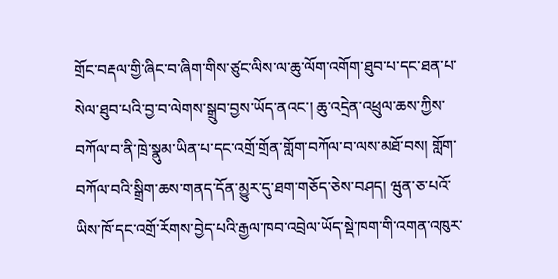གྲོང་བརྡལ་གྱི་ཞིང་བ་ཞིག་གིས་ཙུང་ལིས་ལ་ཆུ་ལོག་འགོག་ཐུབ་པ་དང་ཐན་པ་སེལ་ཐུབ་པའི་བྱ་བ་ལེགས་སྒྲུབ་བྱས་ཡོད་ནའང་། ཆུ་འདྲེན་འཕྲུལ་ཆས་ཀྱིས་བཀོལ་བ་ནི་ཁྲེ་སྣུམ་ཡིན་པ་དང་འགྲོ་གྲོན་གློག་བཀོལ་བ་ལས་མཐོ་བས། གློག་བཀོལ་བའི་སྒྲིག་ཆས་གནད་དོན་མྱུར་དུ་ཐག་གཅོད་ཅེས་བཤད། ཝུན་ཅ་པའོ་ཡིས་ཁོ་དང་འགྲོ་རོགས་བྱེད་པའི་རྒྱལ་ཁབ་འབྲེལ་ཡོད་སྡེ་ཁག་གི་འགན་འཁུར་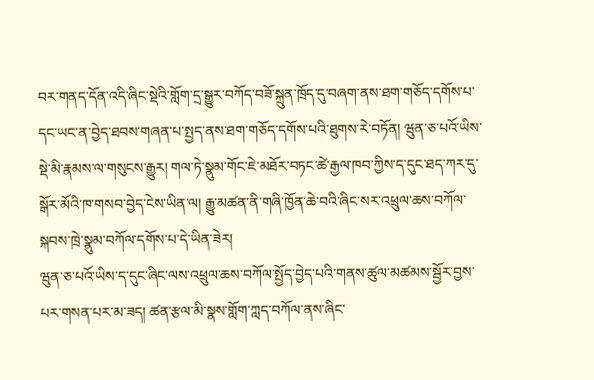བར་གནད་དོན་འདི་ཞིང་སྡེའི་གློག་དྲ་སྒྱུར་བཀོད་བཟོ་སྐྲུན་ཁྲོད་དུ་བཞག་ནས་ཐག་གཅོད་དགོས་པ་དང་ཡང་ན་བྱེད་ཐབས་གཞན་པ་སྤྱད་ནས་ཐག་གཅོད་དགོས་པའི་ཐུགས་རེ་བཏོན། ཝུན་ཅ་པའོ་ཡིས་སྡེ་མི་རྣམས་ལ་གསུངས་རྒྱུར། གལ་ཏེ་སྣུམ་གོང་ཇེ་མཐོར་བཏང་ཚེ་རྒྱལ་ཁབ་ཀྱིས་ད་དུང་ཐད་ཀར་དུ་སྒོར་མོའི་ཁ་གསབ་བྱེད་ངེས་ཡིན་ལ། རྒྱུ་མཚན་ནི་གཞི་ཁྱོན་ཆེ་བའི་ཞིང་སར་འཕྲུལ་ཆས་བཀོལ་སྐབས་ཁྲེ་སྣུམ་བཀོལ་དགོས་པ་དེ་ཡིན་ཟེར།
ཝུན་ཅ་པའོ་ཡིས་ད་དུང་ཞིང་ལས་འཕྲུལ་ཆས་བཀོལ་སྤྱོད་བྱེད་པའི་གནས་ཚུལ་མཚམས་སྦྱོར་བྱས་པར་གསན་པར་མ་ཟད། ཚན་རྩལ་མི་སྣས་གློག་ཀླད་བཀོལ་ནས་ཞིང་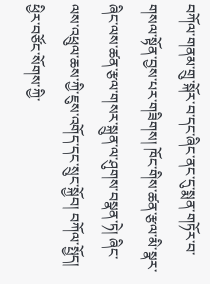བཀོལ་གནམ་གྲུ་སྐོར་བ་དང་ཞིང་ནང་དུ་སྨན་གཏོར་བ་གསལ་སྟོན་བྱས་པར་གཟིགས། ཁོང་གིས་ཚན་རྩལ་མི་སྣར་ཞིང་ལས་ཚན་རྩལ་གསར་སྐྲུན་ལ་ཤུགས་བསྣན་ཏེ། ཞིང་ལས་འཕྲུལ་ཆས་ཀྱི་ཇུས་འགོད་དང་སྲུང་སྐྱོབ། བཀོལ་སྤྱོད། ཕྱིར་བཙོང་སོགས་ཀྱི་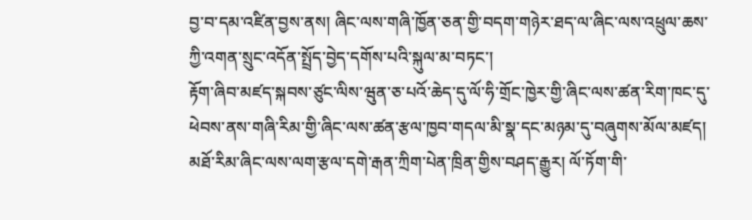བྱ་བ་དམ་འཛིན་བྱས་ནས། ཞིང་ལས་གཞི་ཁྱོན་ཅན་གྱི་བདག་གཉེར་ཐད་ལ་ཞིང་ལས་འཕྲུལ་ཆས་ཀྱི་འགན་སྲུང་འདོན་སྤྲོད་བྱེད་དགོས་པའི་སྐུལ་མ་བཏང་།
རྟོག་ཞིབ་མཛད་སྐབས་ཙུང་ལིས་ཝུན་ཅ་པའོ་ཆེད་དུ་ལོ་ཧི་གྲོང་ཁྱེར་གྱི་ཞིང་ལས་ཚན་རིག་ཁང་དུ་ཕེབས་ནས་གཞི་རིམ་གྱི་ཞིང་ལས་ཚན་རྩལ་ཁྱབ་གདལ་མི་སྣ་དང་མཉམ་དུ་བཞུགས་མོལ་མཛད། མཐོ་རིམ་ཞིང་ལས་ལག་རྩལ་དགེ་རྒན་ཀྲིག་པེན་ཁྲིན་གྱིས་བཤད་རྒྱུར། ལོ་ཏོག་གི་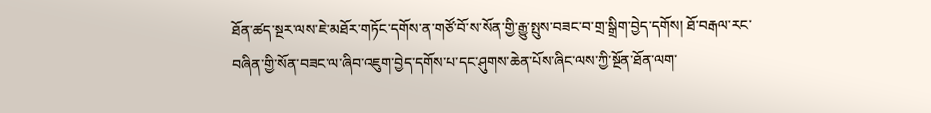ཐོན་ཚད་སྔར་ལས་ཇེ་མཐོར་གཏོང་དགོས་ན་གཙོ་བོ་ས་སོན་གྱི་རྒྱུ་སྤུས་བཟང་བ་གྲ་སྒྲིག་བྱེད་དགོས། ཐོ་བརྒལ་རང་བཞིན་གྱི་སོན་བཟང་ལ་ཞིབ་འཇུག་བྱེད་དགོས་པ་དང་ཤུགས་ཆེན་པོས་ཞིང་ལས་ཀྱི་སྔོན་ཐོན་ལག་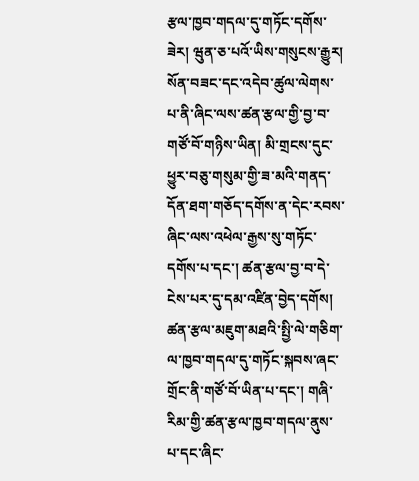རྩལ་ཁྱབ་གདལ་དུ་གཏོང་དགོས་ཟེར། ཝུན་ཅ་པའོ་ཡིས་གསུངས་རྒྱུར། སོན་བཟང་དང་འདེབ་ཚུལ་ལེགས་པ་ནི་ཞིང་ལས་ཚན་རྩལ་གྱི་བྱ་བ་གཙོ་བོ་གཉིས་ཡིན། མི་གྲངས་དུང་ཕྱུར་བཅུ་གསུམ་གྱི་ཟ་མའི་གནད་དོན་ཐག་གཅོད་དགོས་ན་དེང་རབས་ཞིང་ལས་འཕེལ་རྒྱས་སུ་གཏོང་དགོས་པ་དང་། ཚན་རྩལ་བྱ་བ་དེ་ངེས་པར་དུ་དམ་འཛིན་བྱེད་དགོས། ཚན་རྩལ་མཇུག་མཐའི་སྤྱི་ལེ་གཅིག་ལ་ཁྱབ་གདལ་དུ་གཏོང་སྐབས་ཞང་གྲོང་ནི་གཙོ་བོ་ཡིན་པ་དང་། གཞི་རིམ་གྱི་ཚན་རྩལ་ཁྱབ་གདལ་ནུས་པ་དང་ཞིང་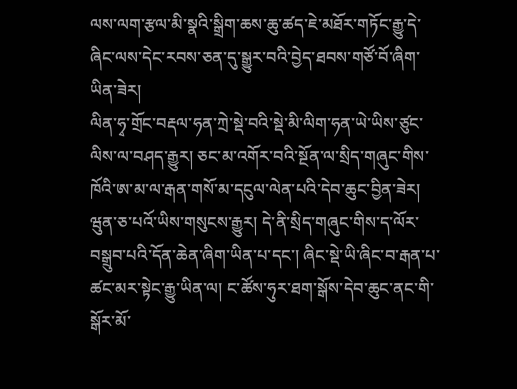ལས་ལག་རྩལ་མི་སྣའི་སྒྲིག་ཆས་ཆུ་ཚད་ཇེ་མཐོར་གཏོང་རྒྱུ་དེ་ཞིང་ལས་དེང་རབས་ཅན་དུ་སྒྱུར་བའི་བྱེད་ཐབས་གཙོ་བོ་ཞིག་ཡིན་ཟེར།
ལིན་ཧྭ་གྲོང་བརྡལ་ཧན་ཀྲེ་སྡེ་བའི་སྡེ་མི་ལིག་ཧན་ཡེ་ཡིས་ཙུང་ལིས་ལ་བཤད་རྒྱུར། ཅང་མ་འགོར་བའི་སྔོན་ལ་སྲིད་གཞུང་གིས་ཁོའི་ཨ་མ་ལ་རྒན་གསོ་མ་དངུལ་ལེན་པའི་དེབ་ཆུང་བྱིན་ཟེར། ཝུན་ཅ་པའོ་ཡིས་གསུངས་རྒྱུར། དེ་ནི་སྲིད་གཞུང་གིས་ད་ལོར་བསྒྲུབ་པའི་དོན་ཆེན་ཞིག་ཡིན་པ་དང་། ཞིང་སྡེ་ཡི་ཞིང་བ་རྒན་པ་ཚང་མར་སྟེང་རྒྱུ་ཡིན་ལ། ང་ཚོས་ཧུར་ཐག་སྒོས་དེབ་ཆུང་ནང་གི་སྒོར་མོ་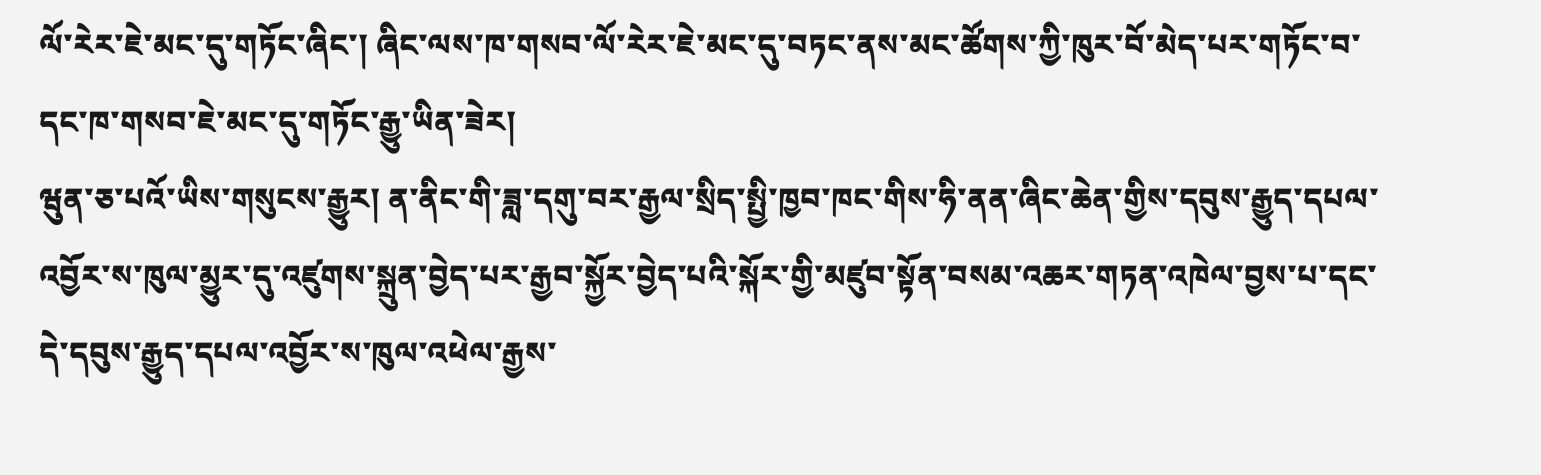ལོ་རེར་ཇེ་མང་དུ་གཏོང་ཞིང་། ཞིང་ལས་ཁ་གསབ་ལོ་རེར་ཇེ་མང་དུ་བཏང་ནས་མང་ཚོགས་ཀྱི་ཁུར་བོ་མེད་པར་གཏོང་བ་དང་ཁ་གསབ་ཇེ་མང་དུ་གཏོང་རྒྱུ་ཡིན་ཟེར།
ཝུན་ཅ་པའོ་ཡིས་གསུངས་རྒྱུར། ན་ནིང་གི་ཟླ་དགུ་བར་རྒྱལ་སྲིད་སྤྱི་ཁྱབ་ཁང་གིས་ཧི་ནན་ཞིང་ཆེན་གྱིས་དབུས་རྒྱུད་དཔལ་འབྱོར་ས་ཁུལ་མྱུར་དུ་འཛུགས་སྐྲུན་བྱེད་པར་རྒྱབ་སྐྱོར་བྱེད་པའི་སྐོར་གྱི་མཛུབ་སྟོན་བསམ་འཆར་གཏན་འཁེལ་བྱས་པ་དང་དེ་དབུས་རྒྱུད་དཔལ་འབྱོར་ས་ཁུལ་འཕེལ་རྒྱས་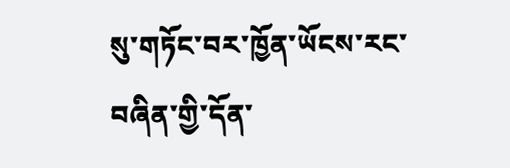སུ་གཏོང་བར་ཁྱོན་ཡོངས་རང་བཞིན་གྱི་དོན་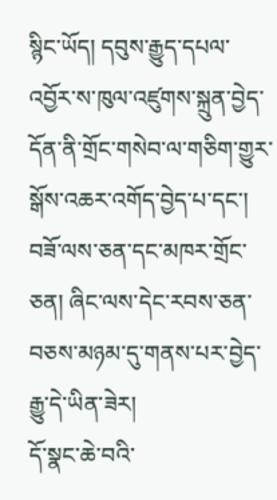སྙིང་ཡོད། དབུས་རྒྱུད་དཔལ་འབྱོར་ས་ཁུལ་འཛུགས་སྐྲུན་བྱེད་དོན་ནི་གྲོང་གསེབ་ལ་གཅིག་གྱུར་སྒོས་འཆར་འགོད་བྱེད་པ་དང་། བཟོ་ལས་ཅན་དང་མཁར་གྲོང་ཅན། ཞིང་ལས་དེང་རབས་ཅན་བཅས་མཉམ་དུ་གནས་པར་བྱེད་རྒྱུ་དེ་ཡིན་ཟེར།
དོ་སྣང་ཆེ་བའི་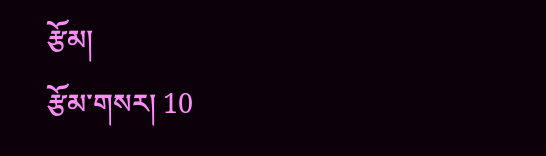རྩོམ།
རྩོམ་གསར། 10